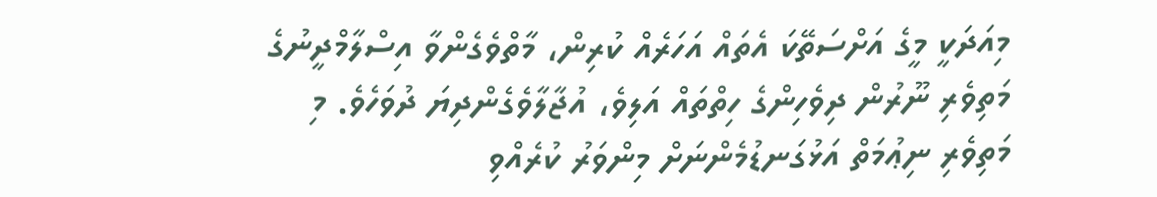މިއަދަކީ މީގެ އަށްސަތޭކަ އެތައް އަހަރެއް ކުރިން، މާތްވެގެންވާ އިސްލާމްދީނުގެ މަތިވެރި ނޫރުން ދިވެހިންގެ ހިތްތައް އަލިވެ، އުޖާލާވެގެންދިޔަ ދުވަހެވެ. މި މަތިވެރި ނިޢުމަތް އަޅުގަނޑުމެންނަށް މިންވަރު ކުރެއްވި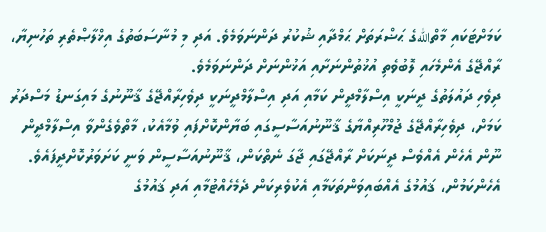ކަމަށްޓަކައި މާތްاللهގެ ޙަޟްރަތަށް ޙަމްދާއި ޝުކުރު ދަންނަވަމެވެ. އަދި މި މުނާސަބަތުގެ އިޚްލާޞްތެރި ތަހުނިޔާ، ރާއްޖޭގެ އެންމެހައި ލޮބުވެތި އުޚުތުންނަށާއި އަޚުންނަށް ދަންނަވަމެވެ.
ދިވެހި ދައުލަތުގެ ދީނަކީ އިސްލާމްދީން ކަމާއި އަދި އިސްލާމްދީނަކީ ދިވެހިރާއްޖޭގެ ޤާނޫނުގެ މައިގަނޑު މަސްދަރު ކަމަށް، ދިވެހިރާއްޖޭގެ ޖުމްހޫރިއްޔާގެ ޤާނޫނުއަސާސީގައި ބަޔާންކޮށްފައި ވުމާއެކު، މާތްވެގެންވާ އިސްލާމްދީން ނޫން އެހެން އެއްވެސް ދީނަކަށް ރާއްޖޭގައި ޖާގަ ނެތްކަން، ޤާނޫނުއަސާސީން ވަނީ ކަށަވަރުކޮށްދީފައެވެ. އެހެންކަމުން، ޤައުމުގެ އެއްބައިވަންތަކަމާއި އެކުވެރިކަން ދެމެހެއްޓުމާއި އަދި ޤައުމުގެ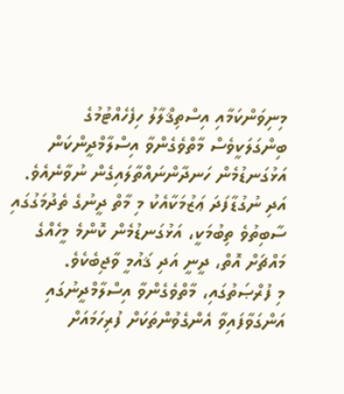މިނިވަންކަމާއި އިސްތިޤްލާލު ހިފެހެއްޓުމުގެ ބިންގަލަކީވެސް މާތްވެގެންވާ އިސްލާމްދީންކަން އަޅުގަނޑުމެން ހަނދާންނައްތާލައިގެން ނުވާނެއެވެ. އަދި ނުގުޑާފަދަ ޢަޒުމަކާއެކު މި މާތް ދީނުގެ ތެދުމަގުގައި ސާބިތުވެ ތިބުމަކީ، އަޅުގަނޑުމެން ކޮންމެ މީހެއްގެ މައްޗަށް އޮތް، ދީނީ އަދި ޤައުމީ ވާޖިބެކެވެ.
މި ފުރްޞަތުގައި، މާތްވެގެންވާ އިސްލާމްދީނުގައި އަންގަވާފައިވާ އެންގެވުންތަކަށް ފުރިހަމައަށް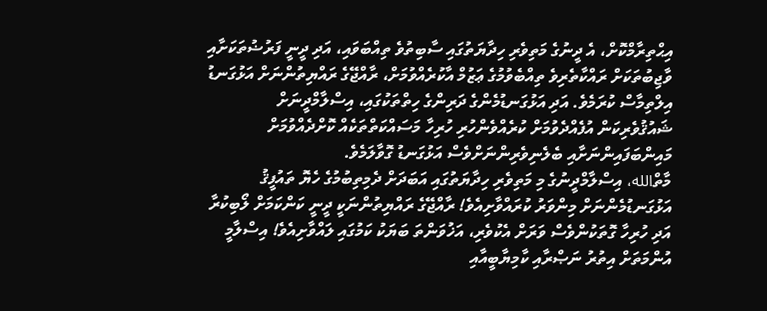އިޙްތިރާމްކޮށް، އެ ދީނުގެ މަތިވެރި ހިދާޔަތުގައި ސާބިތުވެ ތިއްބަވައި، އަދި ދީނީ ފަރުޟުތަކަށާއި ވާޖިބުތަކަށް ރައްކާތެރިވެ ތިއްބެވުމުގެ ޢަޒުމް އާކުރެއްވުމަށް، ރާއްޖޭގެ ރައްޔިތުންނަށް އަޅުގަނޑު އިލްތިމާސް ކުރަމެވެ. އަދި އަޅުގަނޑުމެންގެ ދަރިންގެ ހިތްތަކުގައި، އިސްލާމްދީނަށް ޝައުޤުވެރިކަން އުފެއްދެވުމަށް ކުރެއްވެންހުރި ހުރިހާ މަސައްކަތްތަކެއް ކޮށްދެއްވުމަށް މައިންބަފައިންނަށާއި ބެލެނިވެރިންނަށްވެސް އަޅުގަނޑު ގޮވާލަމެވެ.
މާތްالله، އިސްލާމްދީނުގެ މި މަތިވެރި ހިދާޔަތުގައި އަބަދަށް ދެމިތިބުމުގެ ހެޔޮ ތައުފީޤު އަޅުގަނޑުމެންނަށް މިންވަރު ކުރައްވާށިއެވެ! ރާއްޖޭގެ ރައްޔިތުންނަކީ ދީނީ ކަންކަމަށް ލޯބިކުރާ އަދި ހުރިހާ ގޮތަކުންވެސް ވަރަށް އެކުވެރި، އަޚުވަންތަ ބަޔަކު ކަމުގައި ލައްވާށިއެވެ! އިސްލާމީ އުންމަތަށް އިތުރު ނަޞްރާއި ކާމިޔާބީއާއި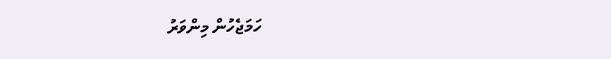ހަމަޖެހުން މިންވަރު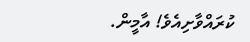ކުރައްވާށިއެވެ! އާމީން.